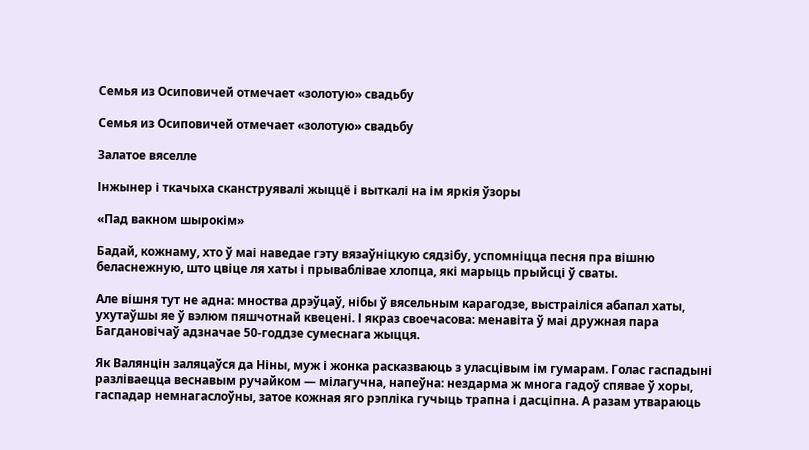Семья из Осиповичей отмечает «золотую» свадьбу

Семья из Осиповичей отмечает «золотую» свадьбу

Залатое вяселле

Інжынер і ткачыха сканструявалі жыццё і выткалі на ім яркія ўзоры

«Пад вакном шырокім»

Бадай, кожнаму, хто ў маі наведае гэту вязаўніцкую сядзібу, успомніцца песня пра вішню беласнежную, што цвіце ля хаты і прываблівае хлопца, які марыць прыйсці ў сваты.

Але вішня тут не адна: мноства дрэўцаў, нібы ў вясельным карагодзе, выстраіліся абапал хаты, ухутаўшы яе ў вэлюм пяшчотнай квецені. І якраз своечасова: менавіта ў маі дружная пара Багдановічаў адзначае 50-годдзе сумеснага жыцця.

Як Валянцін заляцаўся да Ніны, муж і жонка расказваюць з уласцівым ім гумарам. Голас гаспадыні разліваецца веснавым ручайком — мілагучна, напеўна: нездарма ж многа гадоў спявае ў хоры, гаспадар немнагаслоўны, затое кожная яго рэпліка гучыць трапна і дасціпна. А разам утвараюць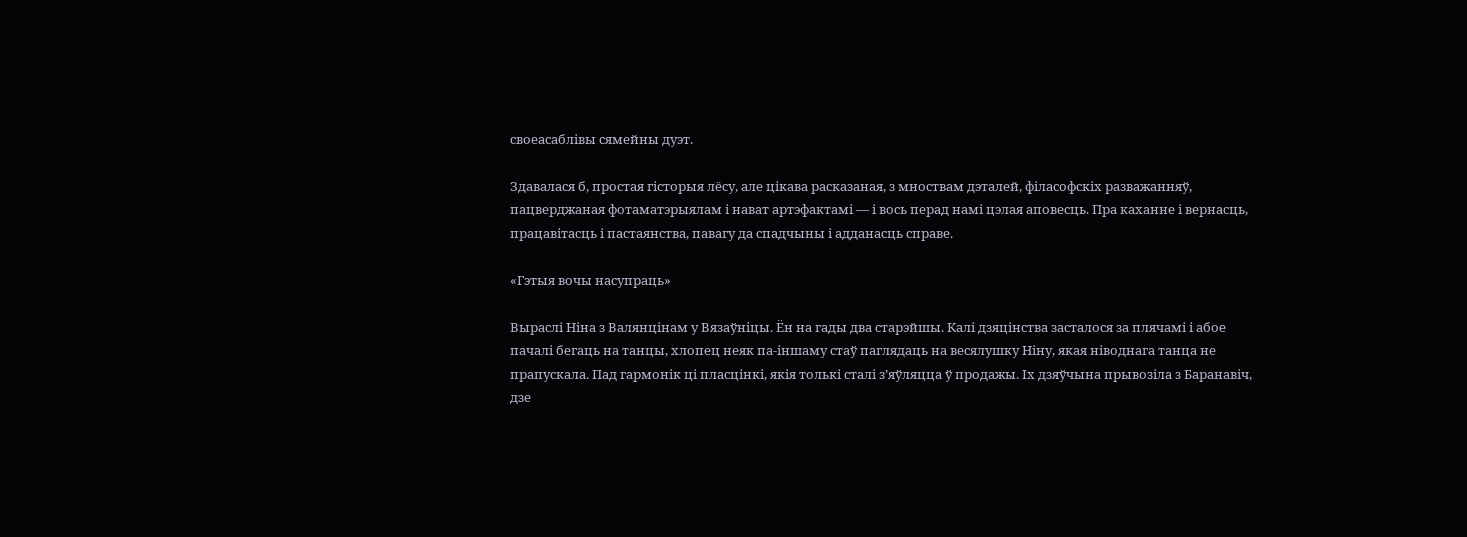своеасаблівы сямейны дуэт.

Здавалася б, простая гісторыя лёсу, але цікава расказаная, з мноствам дэталей, філасофскіх разважанняў, пацверджаная фотаматэрыялам і нават артэфактамі — і вось перад намі цэлая аповесць. Пра каханне і вернасць, працавітасць і пастаянства, павагу да спадчыны і адданасць справе.

«Гэтыя вочы насупраць»

Выраслі Ніна з Валянцінам у Вязаўніцы. Ён на гады два старэйшы. Калі дзяцінства засталося за плячамі і абое пачалі бегаць на танцы, хлопец неяк па-іншаму стаў паглядаць на весялушку Ніну, якая ніводнага танца не прапускала. Пад гармонік ці пласцінкі, якія толькі сталі з’яўляцца ў продажы. Іх дзяўчына прывозіла з Баранавіч, дзе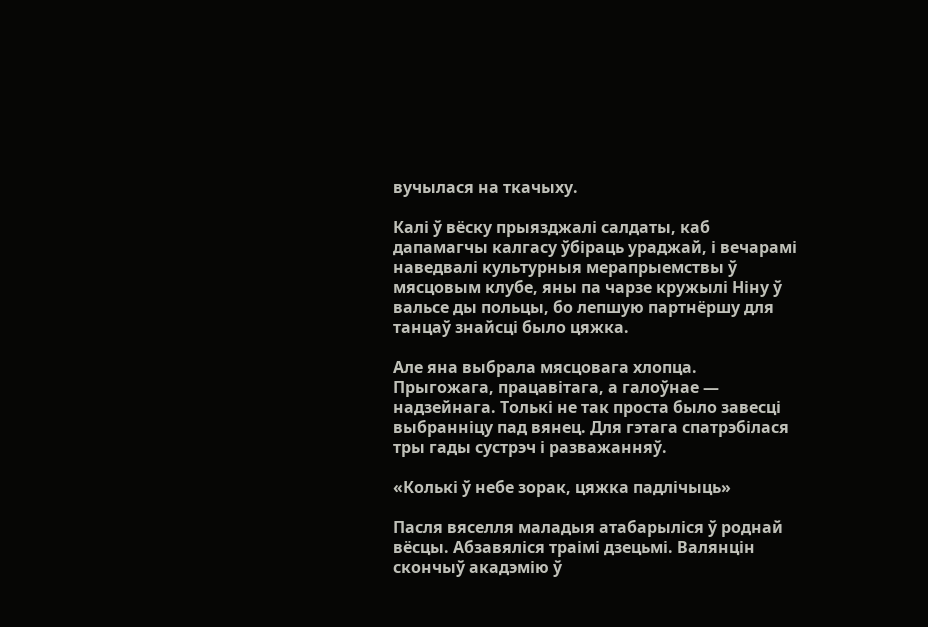вучылася на ткачыху.

Калі ў вёску прыязджалі салдаты, каб дапамагчы калгасу ўбіраць ураджай, і вечарамі наведвалі культурныя мерапрыемствы ў мясцовым клубе, яны па чарзе кружылі Ніну ў вальсе ды польцы, бо лепшую партнёршу для танцаў знайсці было цяжка.

Але яна выбрала мясцовага хлопца. Прыгожага, працавітага, а галоўнае — надзейнага. Толькі не так проста было завесці выбранніцу пад вянец. Для гэтага спатрэбілася тры гады сустрэч і разважанняў.

«Колькі ў небе зорак, цяжка падлічыць»

Пасля вяселля маладыя атабарыліся ў роднай вёсцы. Абзавяліся траімі дзецьмі. Валянцін скончыў акадэмію ў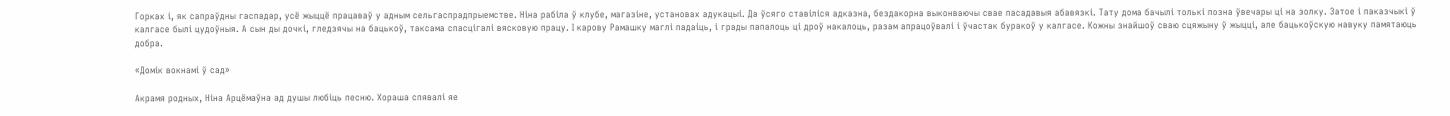Горках і, як сапраўдны гаспадар, усё жыццё працаваў у адным сельгаспрадпрыемстве. Ніна рабіла ў клубе, магазіне, установах адукацыі. Да ўсяго ставіліся адказна, бездакорна выконваючы свае пасадавыя абавязкі. Тату дома бачылі толькі позна ўвечары ці на золку. Затое і паказчыкі ў калгасе былі цудоўныя. А сын ды дочкі, гледзячы на бацькоў, таксама спасцігалі вясковую працу. І карову Рамашку маглі падаіць, і грады папалоць ці дроў накалоць, разам апрацоўвалі і ўчастак буракоў у калгасе. Кожны знайшоў сваю сцяжыну ў жыцці, але бацькоўскую навуку памятаюць добра.

«Домік вокнамі ў сад»

Акрамя родных, Ніна Арцёмаўна ад душы любіць песню. Хораша спявалі яе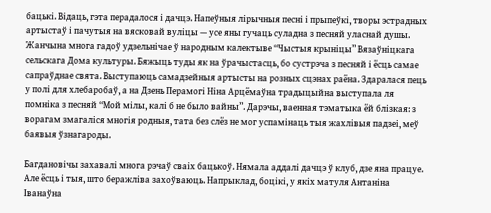бацькі. Відаць, гэта перадалося і дачцэ. Напеўныя лірычныя песні і прыпеўкі, творы эстрадных артыстаў і пачутыя на вясковай вуліцы — усе яны гучаць суладна з песняй уласнай душы. Жанчына многа гадоў удзельнічае ў народным калектыве “Чыстыя крыніцы” Вязаўніцкага сельскага Дома культуры. Бяжыць туды як на ўрачыстасць, бо сустрэча з песняй і ёсць самае сапраўднае свята. Выступаюць самадзейныя артысты на розных сцэнах раёна. Здаралася пець у полі для хлебаробаў, а на Дзень Перамогі Ніна Арцёмаўна традыцыйна выступала ля помніка з песняй “Мой мілы, калі б не было вайны”. Дарэчы, ваенная тэматыка ёй блізкая: з ворагам змагаліся многія родныя, тата без слёз не мог успамінаць тыя жахлівыя падзеі, меў баявыя ўзнагароды.

Багдановічы захавалі многа рэчаў сваіх бацькоў. Нямала аддалі дачцэ ў клуб, дзе яна працуе. Але ёсць і тыя, што беражліва захоўваюць. Напрыклад, боцікі, у якіх матуля Антаніна Іванаўна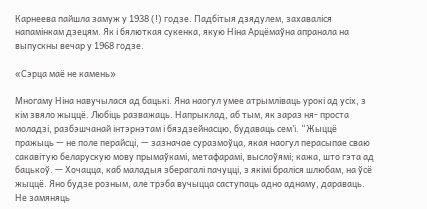Карнеева пайшла замуж у 1938 (!) годзе. Падбітыя дзядулем, захаваліся напамінкам дзецям. Як і бялюткая сукенка, якую Ніна Арцёмаўна апранала на выпускны вечар у 1968 годзе.

«Сэрца маё не камень»

Многаму Ніна навучылася ад бацькі. Яна наогул умее атрымліваць урокі ад усіх, з кім звяло жыццё. Любіць разважаць. Напрыклад, аб тым, як зараз ня- проста моладзі, разбэшчанай інтэрнэтам і бяздзейнасцю, будаваць сем’і. “Жыццё пражыць — не поле перайсці, — зазначае суразмоўца, якая наогул перасыпае сваю сакавітую беларускую мову прымаўкамі, метафарамі, выслоўямі; кажа, што гэта ад бацькоў. — Хочацца, каб маладыя зберагалі пачуцці, з якімі браліся шлюбам, на ўсё жыццё. Яно будзе розным, але трэба вучыцца саступаць адно аднаму, дараваць. Не замяняць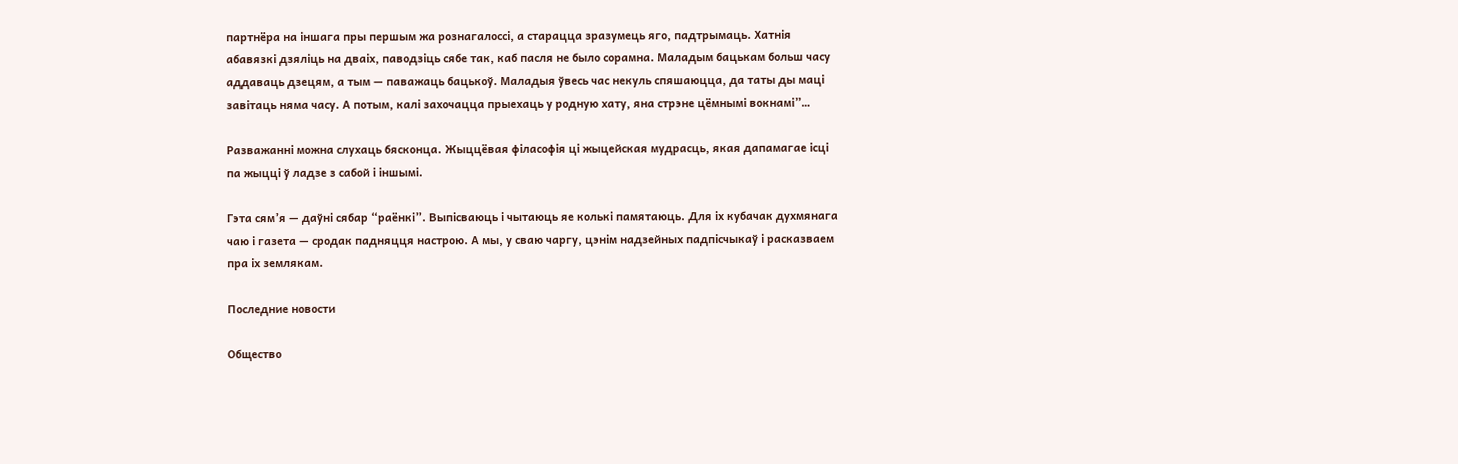партнёра на іншага пры першым жа рознагалоссі, а старацца зразумець яго, падтрымаць. Хатнія абавязкі дзяліць на дваіх, паводзіць сябе так, каб пасля не было сорамна. Маладым бацькам больш часу аддаваць дзецям, а тым — паважаць бацькоў. Маладыя ўвесь час некуль спяшаюцца, да таты ды маці завітаць няма часу. А потым, калі захочацца прыехаць у родную хату, яна стрэне цёмнымі вокнамі”…

Разважанні можна слухаць бясконца. Жыццёвая філасофія ці жыцейская мудрасць, якая дапамагае ісці па жыцці ў ладзе з сабой і іншымі.

Гэта сям’я — даўні сябар “раёнкі”. Выпісваюць і чытаюць яе колькі памятаюць. Для іх кубачак духмянага чаю і газета — сродак падняцця настрою. А мы, у сваю чаргу, цэнім надзейных падпісчыкаў і расказваем пра іх землякам.

Последние новости

Общество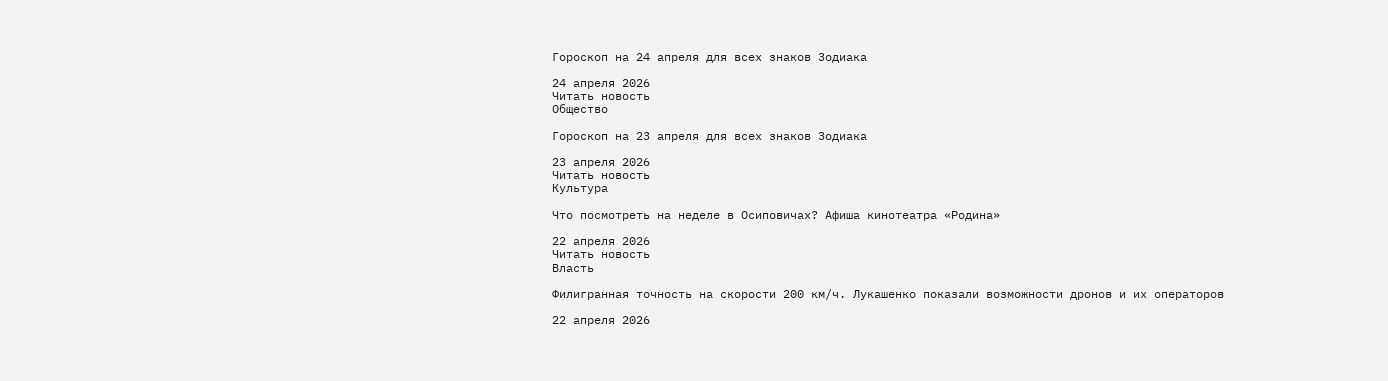Гороскоп на 24 апреля для всех знаков Зодиака

24 апреля 2026
Читать новость
Общество

Гороскоп на 23 апреля для всех знаков Зодиака

23 апреля 2026
Читать новость
Культура

Что посмотреть на неделе в Осиповичах? Афиша кинотеатра «Родина»

22 апреля 2026
Читать новость
Власть

Филигранная точность на скорости 200 км/ч. Лукашенко показали возможности дронов и их операторов

22 апреля 2026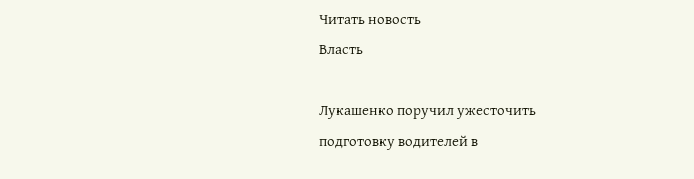Читать новость
Власть

Лукашенко поручил ужесточить подготовку водителей в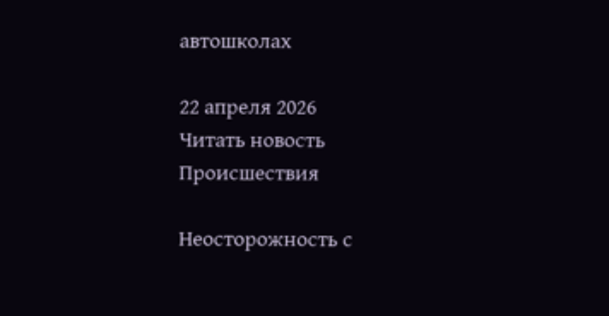автошколах

22 апреля 2026
Читать новость
Происшествия

Неосторожность с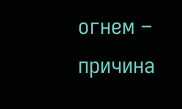огнем – причина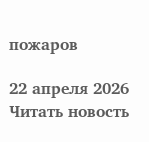пожаров

22 апреля 2026
Читать новость